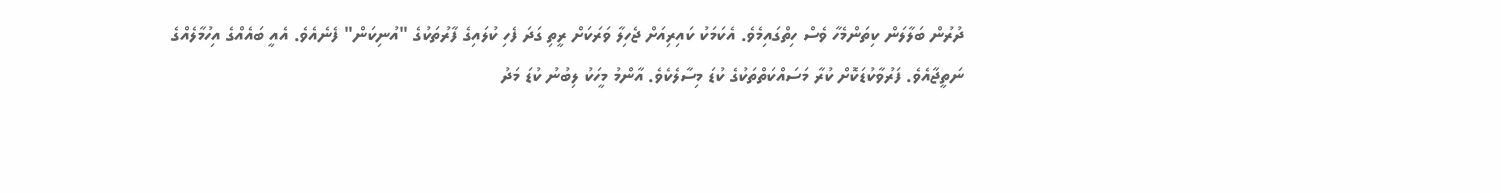ދުރުން ބަލާލަން ކިތަންމެހާ ވެސް ހިތްގައިމެވެ. އެކަމަކު ކައިރިއަށް ޖެހިލާ ވަރަކަށް ރީތި ގަދަ ފެހި ކުލައިގެ ފާރުތަކުގެ "އުނިކަން" ފެނެއެވެ. އެއީ ބައެއްގެ އިހުމާލެއްގެ ނަތީޖާއެވެ. ފަރުވާކުޑަކޮށް ކުރާ މަސައްކަތްތަކުގެ ކުޑަ މިސާލެކެވެ. އާންމު މީހަކު ލިބުނު ކުޑަ މަދު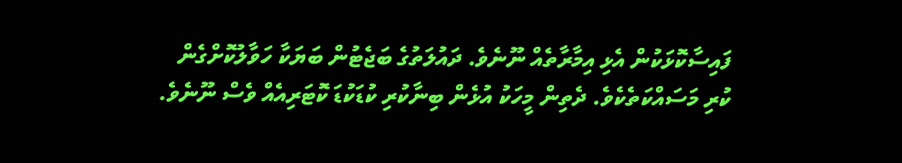ފައިސާކޮޅަކުން އެޅި އިމާރާތެއް ނޫނެވެ. ދައުލަތުގެ ބަޖެޓުން ބަޔަކާ ހަވާލުކޮށްގެން ކުރި މަސައްކަތެކެވެ. ދެތިން މީހަކު އުޅެން ބިނާކުރި ކުޑަކުޑަ ކޮޓަރިއެއް ވެސް ނޫނެވެ.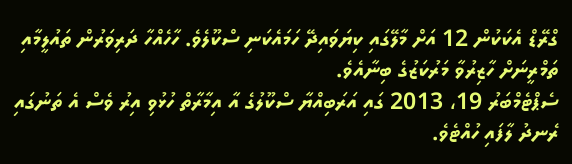ގްރޭޑް އެކަކުން 12 އަށް މާލޭގައި ކިޔަވައިދޭ ހަމައެކަނި ސްކޫލެވެ. ހާހެއްހާ ދަރިވަރުން ތައުލީމާއި ތަމްރީނަށް ހާޒިރުވާ މަރުކަޒުގެ ބިނާއެވެ.
ސެޕްޓެމްބަރު 19، 2013 ގައި އަރަބިއްޔާ ސްކޫލުގެ އާ އިމާރާތް ހުޅުވި އިރު ވެސް އެ ތަނުގައި ރެނދު ލާފައި ހުއްޓެވެ.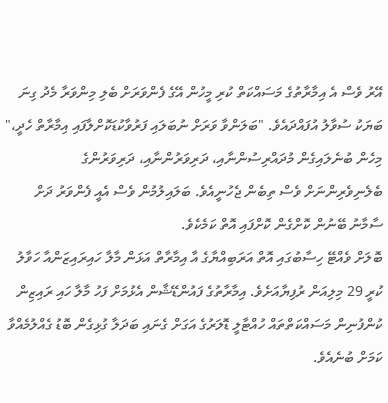އޭރު ވެސް އެ އިމާރާތުގެ މަސައްކަތް ކުރި މީހުން އޭގެ ފެންވަރަށް ބެލި މިންވަރާ މެދު ގިނަ ބަޔަކު ސުވާލު އުފައްދައެވެ. "ބަލަންވާ ވަރަށް ނުބަލައި ފަރުވާކުޑަކޮށްލާފައި އިމާރާތް ހެދީ،" މިހެން ބުނެލައިގެން މުދައްރިސުންނާއި، ދަރިވަރުންނާއި، ދަރިވަރުންގެ ބެލެނިވެރިންނަށް ވެސް ތިބެން ޖެހުނީއެވެ. ބަލައިލުމުން ވެސް އެއީ ފެންވަރު ދަށް ސާމާނު ބޭނުން ކޮށްގެން ކޮށްފައި އޮތް ކަމެކެވެ.
ބޮލަށް ވެއްޓޭ ހިސާބުގައި އޮތް އަރަބިއްޔާގެ އާ އިމާރާތް އަޅަން މާލާ ހައިރައިޒަންއާ ހަވާލު ކުރީ 29 މިލިއަން ރުފިޔާއަށެވެ. އިމާރާތުގެ ފައުންޑޭޝާން އެޅުމަށް ފަހު މާލާ ހައި ރައިޒިން ކުންފުނިން މަސައްކަތްތައް ހުއްޓާލީ ޑޮލަރުގެ އަގަށް ގެނައި ބަދަލާ ގުޅިގެން ބޮޑު ގެއްލުމެއްވާ ކަމަށް ބުނެއެވެ.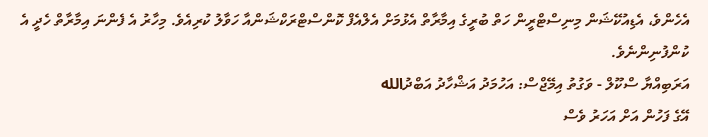އެހެންވެ، އެޑިއުކޭޝަން މިނިސްޓްރީން ހަތް ބުރީގެ އިމާރާތް އެޅުމަށް އެލްއެފް ކޮންސްޓްރަކްޝަންއާ ހަވާލު ކުރިއެވެ. މިހާރު އެ ފެންނަ އިމާރާތް ހެދީ އެ ކުންފުނިންނެވެ.
އަރަބިއްޔާ ސްކޫލް - ވަގުތު އިމޭޖްސް: އަހުމަދު އަޝްހާދު އަބްދުالله
އޭގެ ފަހުން އަށް އަހަރު ވެސް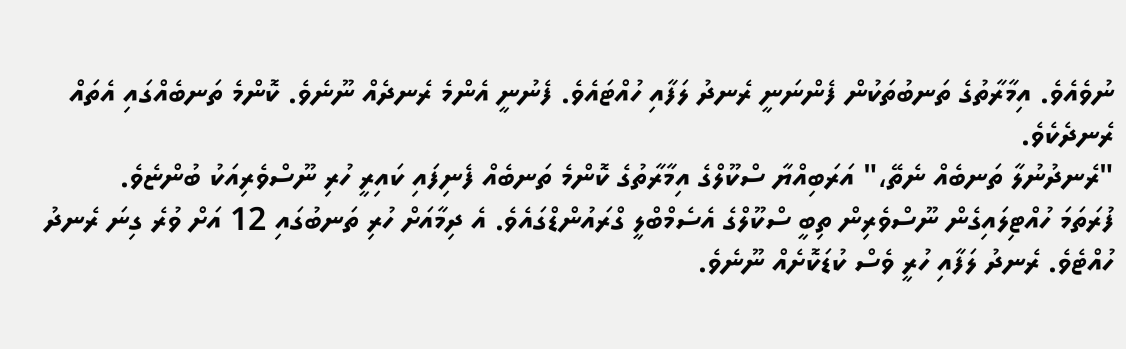ނުވެއެވެ. އިމާރާތުގެ ތަނބުތަކުން ފެންނަނީ ރެނދު ލަފާއި ހުއްޓައެވެ. ފެނުނީ އެންމެ ރެނދެއް ނޫނެވެ. ކޮންމެ ތަނބެއްގައި އެތައް ރެނދެކެވެ.
"ރެނދުނުލާ ތަނބެއް ނެތޭ،" އަރަބިއްޔާ ސްކޫލްގެ އިމާރާތުގެ ކޮންމެ ތަނބެއް ފެނިފައި ކައިރީ ހުރި ނޫސްވެރިއަކު ބުންޏެވެ.
ފުރަތަމަ ހުއްޓިލައިގެން ނޫސްވެރިން ތިބީ ސްކޫލްގެ އެސެމްބްލީ ގްރައުންޑްގައެވެ. އެ ދިމާއަށް ހުރި ތަނބުގައި 12 އަށް ވުރެ ގިނަ ރެނދު ހުއްޓެވެ. ރެނދު ލަފާއި ހުރީ ވެސް ކުޑަކޮށެއް ނޫނެވެ.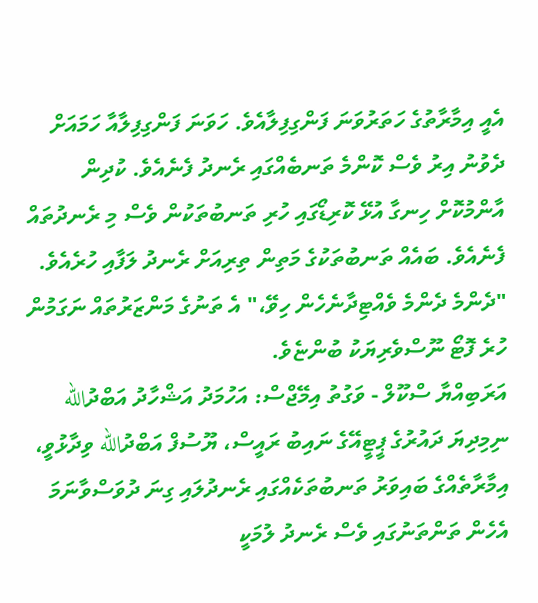އެއީ އިމާރާތުގެ ހަތަރުވަނަ ފަންގިފިލާއެވެ. ހަވަނަ ފަންގިފިލާއާ ހަމައަށް ދެވުނު އިރު ވެސް ކޮންމެ ތަނބެއްގައި ރެނދު ފެނެއެވެ. ކުދިން އާންމުކޮށް ހިނގާ އުޅޭ ކޮރިޑޯގައި ހުރި ތަނބުތަކުން ވެސް މި ރެނދުތައް ފެނެއެވެ. ބައެއް ތަނބުތަކުގެ މަތިން ތިރިއަށް ރެނދު ލަފާއި ހުރެއެވެ.
"ދެންމެ ދެންމެ ވެއްޓިދާނެހެން ހިވޭ،" އެ ތަނުގެ މަންޒަރުތައް ނަގަމުން ހުރެ ފޮޓޯ ނޫސްވެރިޔަކު ބުންޏެވެ.
އަރަބިއްޔާ ސްކޫލް - ވަގުތު އިމޭޖްސް: އަހުމަދު އަޝްހާދު އަބްދުالله
ނިމިދިޔަ ދައުރުގެ ޕީޓީއޭގެ ނައިބު ރައީސް، ޔޫސުފް އަބްދުالله ވިދާޅުވީ، އިމާރާތެއްގެ ބައިވަރު ތަނބުތަކެއްގައި ރެނދުލައި ގިނަ ދުވަސްވާނަމަ އެހެން ތަންތަނުގައި ވެސް ރެނދު ލުމަކީ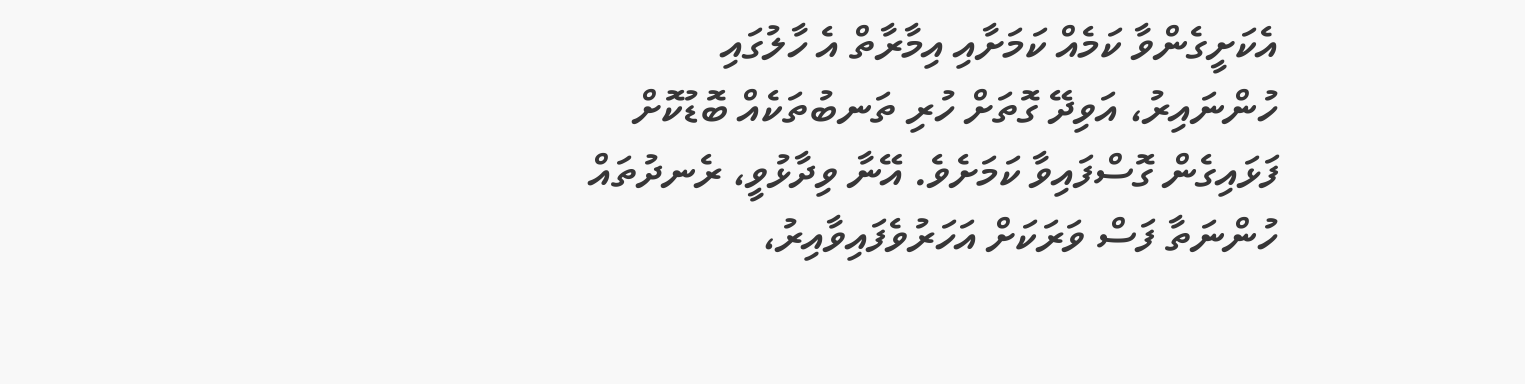އެކަށީގެންވާ ކަމެއް ކަމަށާއި އިމާރާތް އެ ހާލުގައި ހުންނައިރު، އަވިދޭ ގޮތަށް ހުރި ތަނބުތަކެއް ބޮޑުކޮށް ފަޅައިގެން ގޮސްފައިވާ ކަމަށެވެ. އޭނާ ވިދާޅުވީ، ރެނދުތައް ހުންނަތާ ފަސް ވަރަކަށް އަހަރުވެފައިވާއިރު،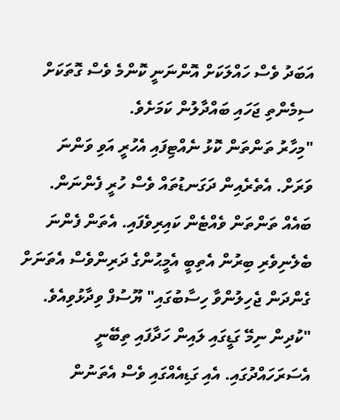އަބަދު ވެސް ހައްލަކަށް އޮންނަނީ ކޮންމެ ވެސް ގޮތަކަށް ސިމެންތި ޖަހައި ބައްދާލުން ކަމަށެވެ.
"މިހާރު ތަންތަން ކޮޅު ނެއްޓިފައި އެހުރީ އަވި ވަންނަ ވަރަށް. އެތެރެއިން ދަގަނޑުތައް ވެސް ހުރީ ފެންނަން. ބައެއް ތަންތަން ވެއްޓެން ކައިރިވެފައި. އެތަން ފެންނަ ބެލެނިވެރި ބިރުން އެތިބީ އެމީޙުންގެ ދަރިންވެސް އެތަނަށް ގެންދަން ޖެހިލުންވާ ހިސާބުގައި" ޔޫސުފް ވިދާޅުވިއެވެ.
"ކުދިން ނިމޭ ގަޑީގައި ލައިން ހަދާފައި ތިބޭނީ އެސަރަހައްދުގައި. އެއި ގަޑިއެއްގައި ވެސް އެތަނުން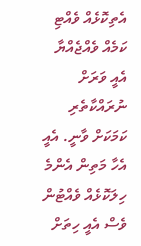އެތިކޮޅެއް ވެއްޓި ކަމެއް ވެއްޖެއްޔާ އެއީ ވަރަށް ނުރައްކާތެރި ކަމަކަށް ވާނީ. އެއީ އެހާ މަތިން އެންމެ ހިލަކޮޅެއް ވެއްޓުން ވެސް އެއީ ހިތަށް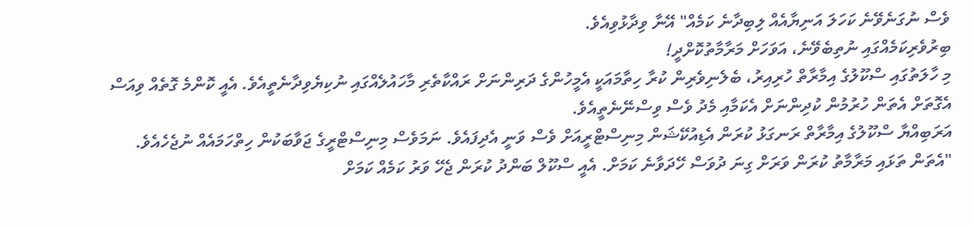ވެސް ނުގަނެވޭނެ ކަހަލަ އަނިޔާއެއް ލިބިދާނެ ކަމެއް" އޭނާ ވިދާޅުވިއެވެ.
ބިރުވެރިކަމެއްގައި ނުތިބެވޭނެ، އަވަހަށް މަރާމާތުކޮށްދީ!
މި ހާލަތުގައި ސްކޫލުގެ އިމާރާތް ހުރިއިރު، ބެލެނިވެރިން ކުރާ ހިތާމައަކީ އެމީހުންގެ ދަރިންނަށް ރައްކާތެރި މާހައުލެއްގައި ނުކިޔެވިދާނެތީއެވެ. އެއީ ކޮންމެ ގޮތެއް ވިއަސް އެގޮތަށް އެތަން ހުރުމުން ކުދިންނަށް އެކަމާއި މެދު ވެސް ވިސްނޭނެތީއެވެ.
އަރަބިއްޔާ ސްކޫލުގެ އިމާރާތް ރަނގަޅު ކުރަން އެޑިއުކޭޝަން މިނިސްޓްރީއަށް ވެސް ވަނީ އެދިފައެވެ. ނަމަވެސް މިނިސްޓްރީގެ ޖަވާބަކުން ހިތްހަމައެއް ނުޖެހެއެވެ.
"އެތަން ތަޅައި މަރާމާތު ކުރަން ވަރަށް ގިނަ ދުވަސް ހޭދަވާނެ ކަމަށް. އެއީ ސްކޫލް ބަންދު ކުރަން ޖެހޭ ވަރު ކަމެއް ކަމަށް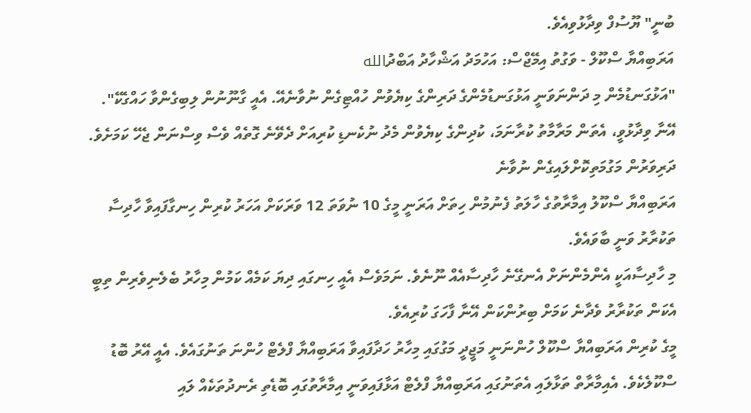ބުނީ" ޔޫސުފް ވިދާޅުވިއެވެ.
އަރަބިއްޔާ ސްކޫލް - ވަގުތު އިމޭޖްސް: އަހުމަދު އަޝްހާދު އަބްދުالله
"އަޅުގަނޑުމެން މި ދަންނަވަނީ އަޅުގަނޑުމެންގެ ދަރިންގެ ކިޔެވުން ހުއްޓިގެން ނުވާނެއޭ. އެއީ ގާނޫނުން ލިބިގެންވާ ހައްގެކޭ".
އޭނާ ވިދާޅުވީ، އެތަން މަރާމާތު ކުރާނަމަ، ކުދިންގެ ކިޔެވުން މެދު ނުކެނޑި ކުރިއަށް ދެވޭނެ ގޮތެއް ވެސް ވިސްނަން ޖެހޭ ކަމަށެވެ.
ދަރިވަރުން މަގުމަތިކޮށްލައިގެން ނުވާނެ
އަރަބިއްޔާ ސްކޫލު އިމާރާތުގެ ހާލަތު ފެނުމުން ހިތަށް އަރަނީ މީގެ 10 ނުވަތަ 12 ވަރަކަށް އަހަރު ކުރިން ހިނގާފައިވާ ހާދިސާ ތަކުރާރު ވަނީ ބާވައެވެ.
މި ހާދިސާއަކީ އެންމެންނަށް އެނގޭނެ ހާދިސާއެއް ނޫނެވެ. ނަމަވެސް އެއީ ހިނގައި ދިޔަ ކަމެއް ކަމުން މިހާރު ބެލެނިވެރިން ތިބީ އެކަން ތަކުރާރު ވެދާނެ ކަމަށް ބިރުންކަން އޭނާ ފާހަގަ ކުރިއެވެ.
މީގެ ކުރިން އަރަބިއްޔާ ސްކޫލް ހުންނަނީ މަޖީދީ މަގުގައި މިހާރު ހަދާފައިވާ އަރަބިއްޔާ ފްލެޓް ހުންނަ ތަނުގައެވެ. އެއީ އޭރު ބޮޑު ސްކޫލެކެވެ. އެއިމާރާތް ތަޅާލައި އެތަނުގައި އަރަބިއްޔާ ފްލެޓް އަޅާފައިވަނީ އިމާރާތުގައި ބޮޑެތި ރެނދުތަކެއް ލައި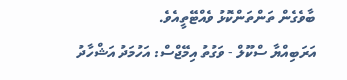ބާވެގެން ތަންތަންކޮޅު ވެއްޓޭތީއެވެ.
އަރަބިއްޔާ ސްކޫލް - ވަގުތު އިމޭޖްސް: އަހުމަދު އަޝްހާދު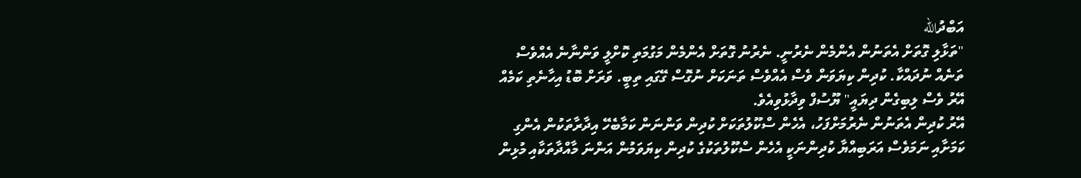އަބްދުالله
"ތަޅާލި ގޮތަށް އެތަނުން އެންމެން ނެރުނީ. ނެރުނު ގޮތަށް އެންމެން މަގުމަތި ކޮށްލީ ވަންނާނެ އެއްވެސް ތަނެއް ނުދައްކާ. ކުދިން ކިޔަވަން ވެސް އެއްވެސް ތަނަކަށް ނުގޮސް ގޭގައި ތިބީ. ވަރަށް ބޮޑު އިހާނެތި ކަމެއް އޭރު ވެސް ލިބިގެން ދިޔައީ" ޔޫސުފް ވިދާޅުވިއެވެ.
އޭރު ކުދިން އެތަނުން ނެރުމަށްފަހު، އެހެން ސްކޫލުތަކަށް ކުދިން ވަންނަން ކަމާބެހޭ އިދާރާތަކުން އެންގި ކަމަށާއި ނަމަވެސް އަރަބިއްޔާ ކުދިންނަކީ އެހެން ސްކޫލުތަކުގެ ކުދިން ކިޔަވަމުން އަންނަ މާއްދާތަކާއި މުޅިން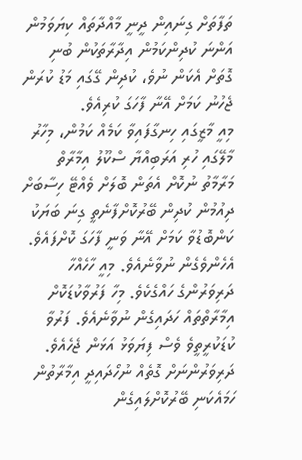ތަފާތަށް ގިނައިން ދީނީ މާއްދާތައް ކިޔަވަމުން އަންނަ ކުދިންކަމުން އިދާރާތަކުން ބުނި ގޮތަށް އެކަން ނުވެ، ކުދިން ގޭގައި މަޑު ކުރަން ޖެހުނު ކަމަށް އޭނާ ފާހަގަ ކުރިއެވެ.
މިއީ މާޒީގައި ހިނގާފައިވާ ކަމެއް ކަމުން، މިހާރު މާލޭގައި ހުރި އަރަބިއްޔާ ސްކޫލު އިމާރާތް މަރާމާތު ނުކޮށް އެތަން ބޮލަށް ވެއްޓޭ ހިސާބަށް ދިއުމުން ކުދިން ބޭރުކޮށްފާނެތީ ގިނަ ބަޔަކު ކަންބޮޑުވާ ކަމަށް އޭނާ ވަނީ ފާހަގަ ކޮށްފައެވެ.
އެހެންވެގެން ނުވާނެއެވެ. މިއީ ހާހެއްހާ ދަރިވަރުންގެ ހައްގެކެވެ. މިހާ ފަރުވާކުޑަކޮށް އިމާރާތްތައް ހަދައިގެން ނުވާނެއެވެ. ފަރުވާ ކުޑަކުރީތީވެ ވެސް ފިޔަވަޅު އަޅަން ޖެހެއެވެ. ދަރިވަރުންނަށް ގޮތެއް ނުހޯދައިދީ އިމާރާތުން ހަމައެކަނި ބޭރުކޮށްލައިގެން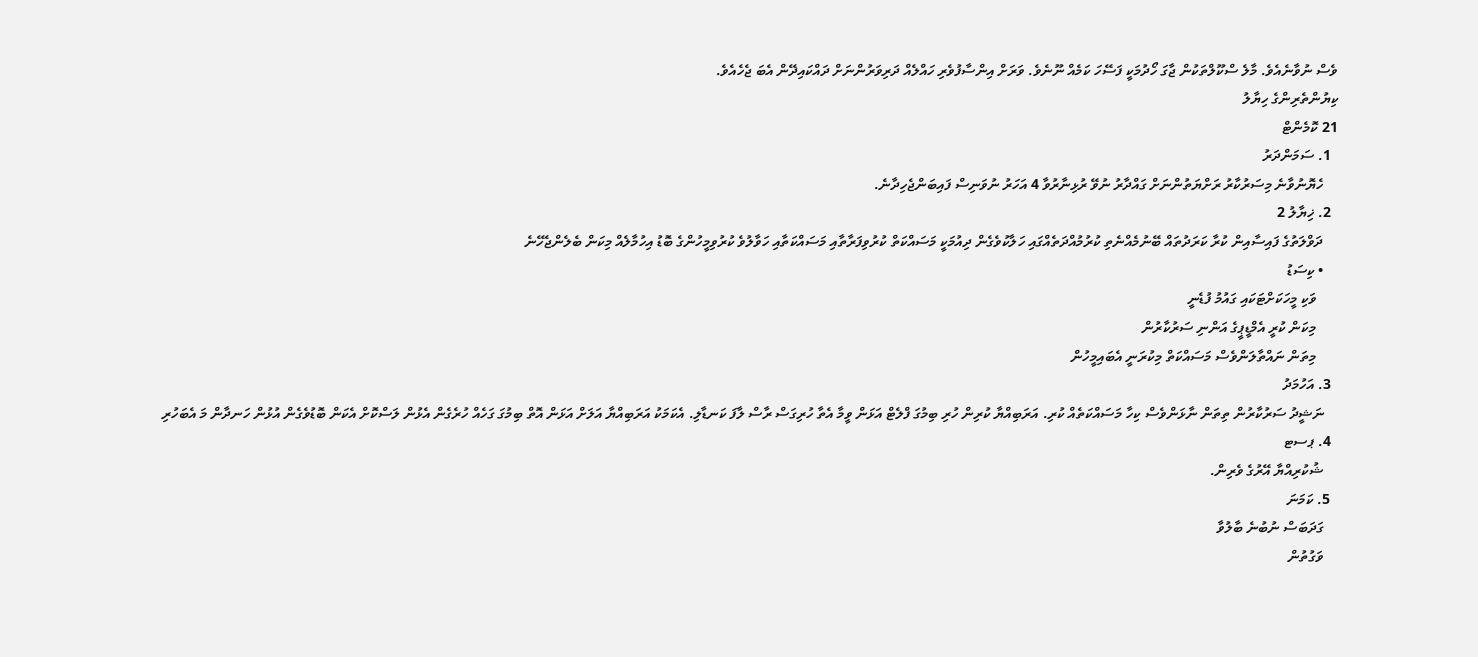ވެސް ނުވާނެއެވެ. މާލެ ސްކޫލްތަކުން ޖާގަ ހޯދުމަކީ ފަސޭހަ ކަމެއް ނޫނެވެ. ވަރަށް އިންސާފުވެރި ހައްލެއް ދަރިވަރުންނަށް ދައްކައިދޭން އެބަ ޖެހެއެވެ.
ކިޔުންތެރިންގެ ހިޔާލު
21 ކޮމެންޓް
  1. ސަމަންދަރު
    ހެޔޮނުވާނެ މިސަރުކާރު ރަށްޔަތުންނަށް ގައްދާރު ނުވޭ ރުޅިނާރުވާ 4 އަހަރު ނުވަނިސް ފައިބަންޖެހިދާނެ.
  2. ޚިޔާލު 2
    ދަވްލަތުގެ ފައިސާއިން ކުރާ ކަރަދުތައް ބޭނުމެއްނެތި ކުރުމުއްދަތެއްގައި ހަލާކުވެގެން ދިއުމަކީ މަސައްކަތް ކުރުވިފަރާތާއި މަސައްކަތާއި ހަވާލުވެ ކުރުވިމީހުންގެ ބޮޑު އިހުމާލެއް މިކަން ބެލެންޖެހޭނެ
    • ކިސަޑު
      ވަކި މީހަކަށްޓަކައި ގައުމު ފުޑެނީ
      މިކަން ކުރީ އެމްޑީޕީގެ އަންނި ސަރުކާރުން
      މިތަން ނައްތާލަންވެސް މަސައްކަތް މިކުރަނީ އެބައިމީހުން
  3. އަހުމަދު
    ނަޝީދު ސަރުކާރުން ތިތަން ނާޅަންވެސް ކިހާ މަސައްކަތެއް ކުރި. އަރަބިއްޔާ ކުރިން ހުރި ބިމުގަ ފްލެޓް އަޅަން ވީމާ އެތާ ހުރިގަސް ރާސް ލާފަ ކަނޑާލި. އެކަމަކު އަރަބިއްޔާ އަލަށް އަޅަން އޮތް ބިމުގަ ގަހެއް ހުރެގެން އެޅުން ލަސްކޮށް އެކަން ބޮޑުވެގެން އުޅުން ހަނދާން މަ އެބަހުރި
  4. ޕސޓ
    ޝުކުރިއްޔާ އޭރުގެ ވެރިން.
  5. ކަމަނަ
    ގަދަބަސް ނުބުނެ ބާލުވާ
    ވަގުތުން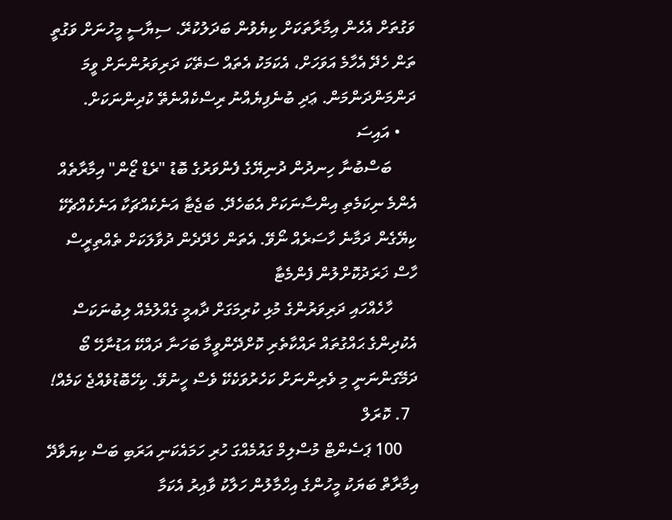ވަގުތަށް އެހެން އިމާރާތަކަށް ކިޔެވުން ބަދަލުކުރޭ. ސިޔާސީ މީހުނަށް ވަގުތީ ތަން ހެދޭ އެހާމެ އަވަހަށް، އެކަމަކު އެތައް ސަތޭކަ ދަރިވަރުންނަށް ވީމަ ދަންމަންދަންމަން. ޢަދި ބުނެފިޔެއްނު ރިސްކެއްނެތޭ ކުދިންނަކަށް.
    • އައިސަ
      ބަސްބުނާ ހިނދުން ދުނިޔޭގެ ފެންވަރުގެ ބޮޑު "ރެޑް ޒޯން" އިމާރާތެއް އެންމެ ނިކަމެތި އިންސާނަކަށް އެބަހެދޭ. ބަޖެޓާ އަނެކެއްޗަކާ އަނެކެއްޗެކޭ ކިޔޭގެން ދަމާނެ ހާސަރެއް ނޯވޭ. އެތަން ހެދޭދެން ދުވާލަކަށް ތެއްތިރީސް ހާސް ޚަރަދުކޮށްލުން ފެންމެޓާ
      ހާހެއްހައި ދަރިވަރުންގެ މުޅި ކުރިމަގަށް ދާއމީ ގެއްލުމެއް ލިބުނަކަސް އެކުދިންގެ ޙައްގުތައް ރައްކާތެރި ކޮށްދޭންވީމާ ބަހަނާ ދައްކޭ އަޑުނާހޭ ބޯ ދަމޭގަންނަނީ މި ވެރިންނަށް ކަހެރުވަކެކޭ ވެސް ހީނުވޭ. ކިހޭބޮޑުވެއްޖެ ކަމެއް!
  7. ކޮރަލް
    100 ޕަސެންޓް މުސްލިމް ގައުމެއްގަ ހުރި ހަމައެކަނި އަރަބި ބަސް ކިޔަވާދޭ އިމާރާތް ބަޔަކު މީހުންގެ އިހްމާލުން ހަލާކު ވާއިރު އެކަމާ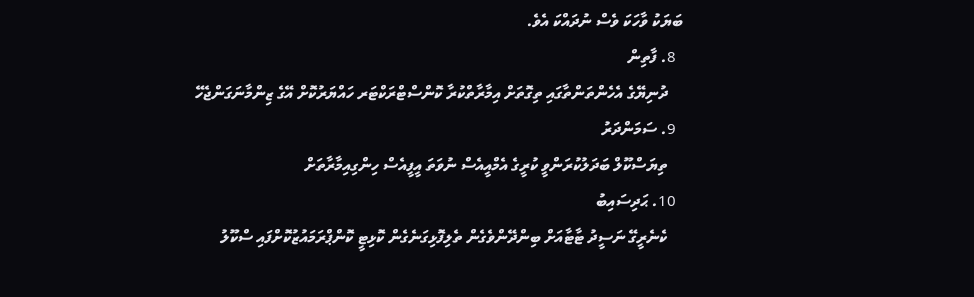ބަޔަކު ވާހަކަ ވެސް ނުދައްކަ އެވެ.
  8. ފާތިން
    ދުނިޔޭގެ އެހެންތަންތާގައި ތިގޮތަށް އިމާރާތްކުރާ ކޮންސްޓްރަކްޓަރ ހައްޔަރުކޮށް އޭގެ ޒިންމާނަގަންޖެހޭ
  9. ސަމަންދަރު
    ތިޔަސްކޫލް ބަދަލުކުރަންވީ ކުރީގެ އެމްއީއެސް ނުވަތަ އީފީއެސް ހިންގިއިމާރާތަށް
  10. ޙަދިސައިބު
    ކެނެރީގޭ ނަސީދު ޓާޓާއަށް ބިންދޭންވެގެން ތެލިފޮޅިގަނެގެން ކޮޅިޓީ ކޮންޕްރަމައުޒުކޮށްފައި ސްކޫލު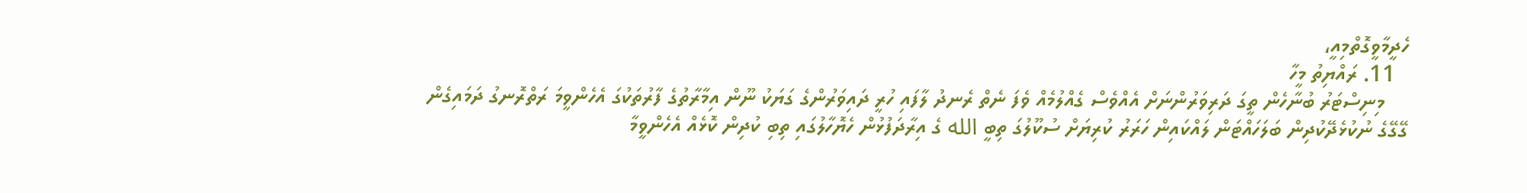ހެދީމާވީގޮތްމިއީ،
  11. ރައްޔިތު މީހާ
    މިނިސްޓަރު ބުނާހެން ތީގަ ދަރިވަރުންނަށް އެއްވެސް ގެއްލުމެއް ވެފަ ނެތް ރެނދު ލާފައި ހުރީ ދައިވަރުންގެ ގަޔަކު ނޫން އިމާރާތުގެ ފާރުތަކުގަ އެހެންވީމަ ރަތްރޮނގު ދަމައިގެން ގޭގޭގެ ނުކުޅެދޭކުދިން ބަލަހައްޓަން ލައްކައިން ހަރަރު ކުރިޔަށް ސުކޫލުގަ ތިބީ الله ގެ އިރާދަފުޅުން ހެޔޮހާލުގައި ތިބި ކުދިން ކޮޅެއް އެހެންވީމާ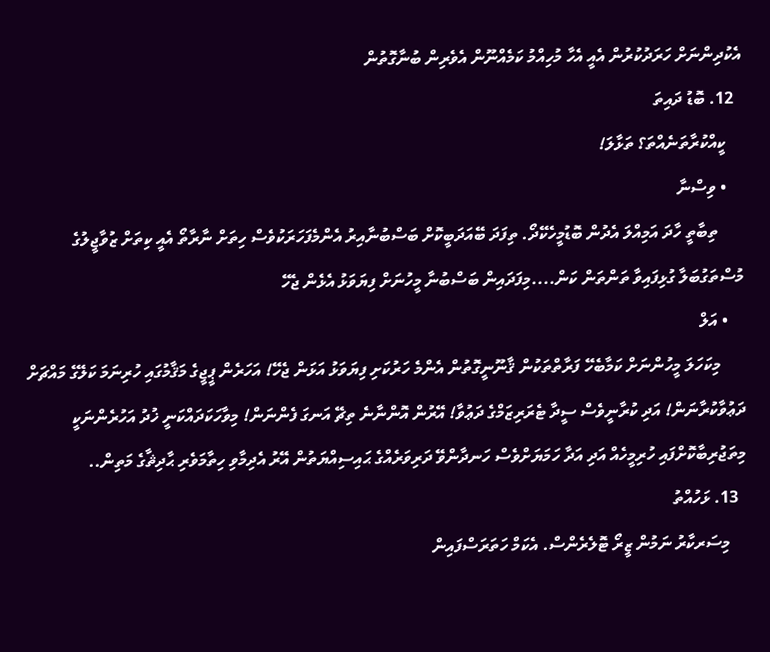އެކުދިންނަށް ހަރަދުކުރުން އެއީ އެހާ މުހިއްމު ކަމެއްނޫން އެވެރިން ބުނާގޮތުން
  12. ބޮޑު ދައިތަ
    ކީއްކުރާތަނެއްތަ؟ ތަޅާލަ!
    • ވިސްނާ
      ތިބާތީ ހާދަ އަމިއްލަ އެދުން ބޮޑުމީހެކޭދޯ. ތިފަދަ ބޭއަދަބީކޮށް ބަސްބުނާއިރު އެންމެފަހަރަކުވެސް ހިތަށް ނާރާތޯ އެއީ ކިތަށް ޒުވާޖީލުގެ މުސްތަގުބަލާ ގުޅިފައިވާ ތަންތަން ކަން....މިފަދައިން ބަސްބުނާ މީހުނަށް ފިޔަވަޅު އެޅެން ޖެހޭ
    • އަލް
      މިކަހަލަ މީހުންނަށް ކަމާބެހޭ ފަރާތްތަކުން ޤާނޫނީގޮތުން އެންމެ ހަރުކަށި ފިޔަވަޅު އަޅަން ޖެހޭ! އަހަރެން ޕީޖީގެ މަޤާމުގައި ހުރިނަމަ ކަލޭގެ މައްޗަށް ދަޢުވާކުރާނަން! އަދި ކުރާނީވެސް ސީދާ ޓެރަރިޒަމްގެ ދަޢުވާ! އޭރުން އޮންނާނެ ތިޗޭ އަނގަ ފެންނަން! މިވާހަކަދައްކަނީ ޚުދު އަހުރެންނަކީ މިތަޖުރިބާކޮށްފައި ހުރިމީހެއް އަދި އަދާ ހަމަޔަށްވެސް ހަނދާންވޭ ދަރިވަރެއްގެ ޙައިސިއްޔަތުން އޭރު އެދިމާވި ހިތާމަވެރި ޙާދިޘާގެ މަތިން..
  13. ޅަހުއްތު
    މިސަރކާރު ނަމުން ޒީރޯ ޓޮލެރެންސް. އެކަމް ހަތަރަސްފައިން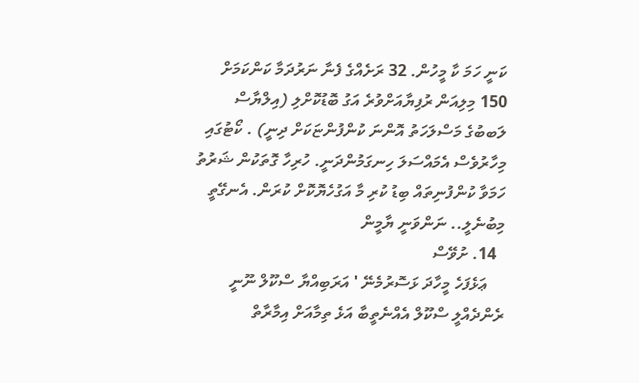ކަނީ ހަމަ ކާ މީހުން. 32 ރަށެއްގެ ފެނާ ނަރުދަމާ ކަންކަމަށް 150 މިލިއަން ރުފިޔާއަށްވުރެ އަގު ބޮޑުކޮށްލި (އިލްޔާސް ލަބބުގެ މަސްލަހަތު އޮންނަ ކުންފުންޏަކަށް ދިނީ) . ކޯޓުގައި މިހާރުވެސް އެމައްސަލަ ހިނގަމުންދަނީ. ހުރިހާ ގޮތަކުން ޝަރުތު ހަމަވާ ކުންފުނިތައް ބިޑު ކުރި މާ އަގުހެޔޮކޮށް ކުރަން. އެނގޭތީ މިބުނެލީ.. ނަންވަނީ ޔާމީން
  14. ށުވޭސް
    ޢަޅެފަހެ މީހާދަ ޅަސޮރުމެނޭ ' އަރަބިއްޔާ ސްކޫލް ނޫނީ ރެންދެއްލީ ސްކޫލް އެއްނެތީބާ އަޅެ ތިމާއަށް އިމާރާތް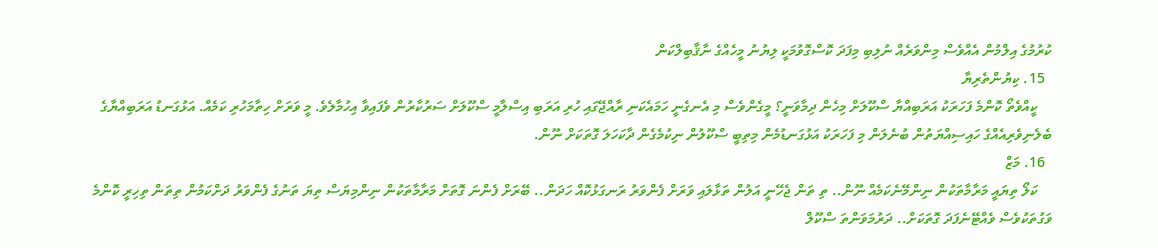ކުރުމުގެ އިލްމުން އެއްވެސް މިންވަރެއް ނުލިބި މިފަދަ ކޮސްގޮވުމަކީ ލިޔުނު މީހެއްގެ ނާޤާބިލްކަން
  15. ކިޔުންތެރިޔާ
    ކީއްވެތޯ ކޮންމެ ފަހަރަކު އަރަބިއްޔާ ސްކޫލަށް މިހެން ދިމާވަނީ؟ މީގެންވެސް މި އެނގެނީ ހަމައެކަނި ރާއްޖޭގައި ހުރި އަރަބި އިސްލާމީ ސްކޫލަށް ސަރުކާރުން ވެފައިވާ އިހުމާލެވެ. މީ ވަރަށް ހިތާމަހުރި ކަމެއް. އަޅުގަނޑު އަރަބިއްޔާގެ ބެލެނިވެރިއެއްގެ ހައިސިއްޔަތުން ބުނެލަން މި ފަހަރަކު އަޅުގަނޑުމެން މިތިބީ ސްކޫލުން ނިކުމެގެން ދާކަހަލަ ގޮތަކަށް ނޫން.
  16. މަޒް
    ކަލޯ ތިޔައީ މަރާމާތަކުން ނިންމޭނެކަމެއް ނޫން.. ތި ތަން ޖެހޭނީ އަލުން ތަޅާލައި ވަރަށް ފެންވަރު ރަނގަޅުކޮއް ހަދަން.. ބޭރަށް ފެންނަ ގޮތަށް މަރާމާތަކުން ނިންމިޔަސް ތިޔަ ތަނުގެ ފެންވަރު ދަށްކަމުން ތިތަން ތިހިރީ ކޮންމެ ވަގުތަކުވެސް ވެއްޓޭނެފަދަ ގޮތަކަށް.. ދަރުމަވަންތަ ސްކޫލް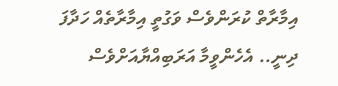އިމާރާތް ކުރަންވެސް ވަގުތީ އިމާރާތެއް ހަދާފަ ދިނީ.. އެހެންވީމާ އަރަބިއްޔާއަށްވެސް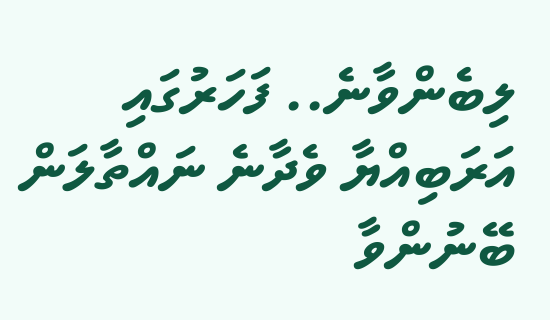ލިބެންވާނެ.. ފަހަރުގައި އަރަބިއްޔާ ވެދާނެ ނައްތާލަން ބޭނުންވާ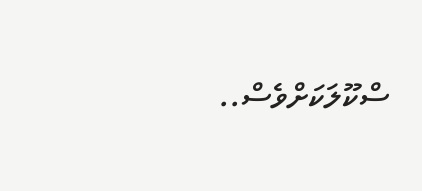ސްކޫލަކަށްވެސް..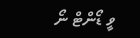ވީ ޑޯންޓް ނޯ